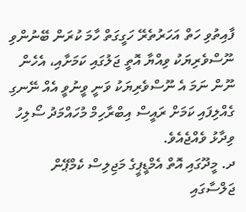ފާއިތުވި ހަތް އަހަރުތެރޭ ހަގީގަތް ހާމަ ކުރަން ބޭނުންވި ނޫސްވެރިޔަކު ވިއްޔާ އޮތީ ޖަލުގައި ކަމަށާއި، އެހެން ނޫން ނަމަ އެ ނޫސްވެރިޔަކު ވަނީ ވީނުވީ އެއް ނޭނގި ގެއްލިފައި ކަމަށް ރައީސް އިބްރާހިމް މުހައްމަދު ސޯލިހު ވިދާޅު ވެއްޖެއެވެ.
ދ. މީދޫގައި އޮތް އެމްޑީޕީގެ މަޖިލިސް ކެމްޕޭން ޖަލްސާގައި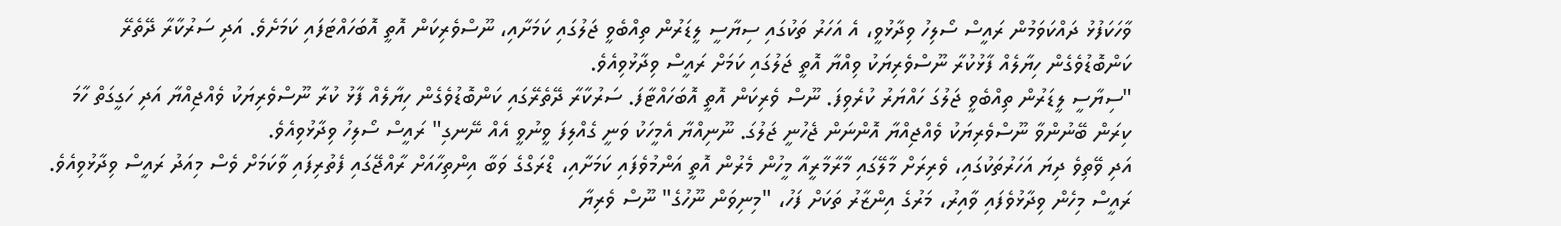ވާހަކަފުޅު ދައްކަވަމުން ރައީސް ސޯލިހު ވިދާޅުވީ، އެ އަހަރު ތަކުގައި ސިޔާސީ ލީޑަރުން ތިއްބެވީ ޖަލުގައި ކަމަށާއި، ނޫސްވެރިކަން އޮތީ އޮބަހައްޓަފައި ކަމަށެވެ. އަދި ސަރުކާރާ ދޭތެރޭ ކަންބޮޑުވެގެން ހިޔާލެއް ފާޅުކުރާ ނޫސްވެރިޔަކު ވިއްޔާ އޮތީ ޖަލުގައި ކަމަށް ރައީސް ވިދާޅުވިއެވެ.
"ސިޔާސީ ލީޑަރުން ތިއްބެވީ ޖަލުގަ ހައްޔަރު ކުރެވިފަ. ނޫސް ވެރިކަން އޮތީ އޮބަހައްޓާފަ. ސަރުކާރާ ދޭތެރޭގައި ކަންބޮޑުވެގެން ހިޔާލެއް ފާޅު ކުރާ ނޫސްވެރިޔަކު ވެއްޖިއްޔާ އަދި ހަގީގަތް ހާމަ ކިރަން ބޭނުންވާ ނޫސްވެރިޔަކު ވެއްޖިއްޔާ އޮންނަން ޖެހުނީ ޖަލުގަ. ނޫނިއްޔާ އެމީހަކު ވަނީ ގެއްލިފަ ވީނުވީ އެއް ނޭނގި" ރައީސް ސޯލިހު ވިދާޅުވިއެވެ.
އަދި ވޭތިވެ ދިޔަ އަހަރުތަކުގައި، ވެރިރަށް މާލޭގައި މާރާމާރީއާ މީހުން މެރުން އޮތީ އަންމުވެފައި ކަމަށާއި، ޑްރަގްގެ ވަބާ އިންތިހާއަށް ރާއްޖޭގައި ފެތުރިފައި ވާކަމަށް ވެސް މިއަދު ރައީސް ވިދާޅުވިއެވެ.
ރައީސް މިހެން ވިދާޅުވެފައި ވާއިރު، މަރުގެ އިންޒާރު ތަކަށް ފަހު، "މިނިވަން ނޫހުގެ" ނޫސް ވެރިޔާ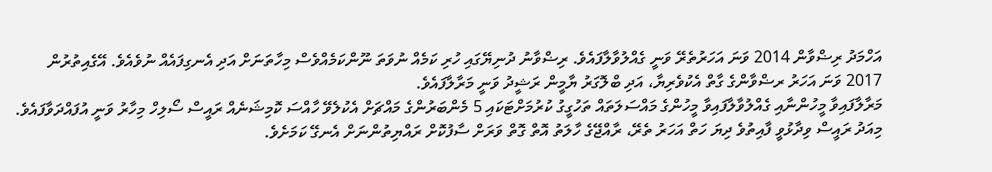އަހްމަދު ރިޟްވާން 2014 ވަނަ އަހަރުތެރޭ ވަނީ ގެއްލުވާލާފައެވެ. ރިޟްވާނު ދުނިޔޭގައި ހުރި ކަމެއް ނުވަތަ ނޫންކަމެއްވެސް މިހާތަނަށް އަދި އެނގިފައެއް ނުވެއެވެ. އޭގެއިތުރުން 2017 ވަނަ އަހަރު ރޟްވާންގެ ގާތް އެކުވެރިޔާ، އަދި ބްލޮގަރު ޔާމީން ރަޝީދު ވަނީ މަރާލާފައެވެ.
މަރާލާފައިވާ މީހުންނާއި ގެއްލުވާލާފައިވާ މީހުންގެ މައްސަލަތައް ތަހުގީގު ކުރުމަށްޓަކައި 5 މެންބަރުންގެ މައްޗަށް އެކުލެވޭ ހާއްސަ ކޮމިޝަނެއް ރައީސް ސޯލިހް މިހާރު ވަނީ އުފައްދަވާފައެވެ.
މިއަދު ރައީސް ވިދާޅުވީ ފާއިތުވެ ދިޔަ ހަތް އަހަރު ތެރޭ، ރާއްޖޭގެ ހާލަތު އޮތް ގޮތް ވަރަށް ސާފުކޮށް ރައްޔިތުންނަށް އެނގޭ ކަމަށެވެ.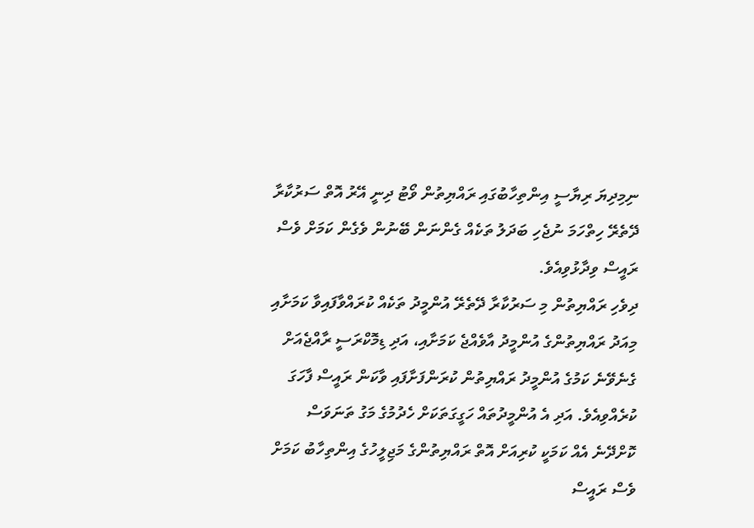ނިމިދިޔަ ރިޔާސީ އިންތިހާބުގައި ރައްޔިތުން ވޯޓު ދިނީ އޭރު އޮތް ސަރުކާރާ ދޭތެރޭ ހިތްހަމަ ނުޖެހި ބަދަލު ތަކެއް ގެންނަން ބޭނުން ވެގެން ކަމަށް ވެސް ރައީސް ވިދާޅުވިއެވެ.
ދިވެހި ރައްޔިތުން މި ސަރުކާރާ ދޭތެރޭ އުންމީދު ތަކެއް ކުރައްވާފައިވާ ކަމަށާއި މިއަދު ރައްޔިތުންގެ އުންމީދު އާވެއްޖެ ކަމަށާއި، އަދި ޑިމޮކްރަސީ ރާއްޖެއަށް ގެނެވޭނެ ކަމުގެ އުންމީދު ރައްޔިތުން ކުރަންފަށާފައި ވާކަން ރައީސް ފާހަގަ ކުރެއްވިއެވެ. އަދި އެ އުންމީދުތައް ހަގީގަތަކަށް ހެދުމުގެ މަގު ތަނަވަސް ކޮށްދޭނެ އެއް ކަމަކީ ކުރިއަށް އޮތް ރައްޔިތުންގެ މަޖިލީހުގެ އިންތިހާބު ކަމަށް ވެސް ރައީސް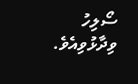ސޯލިހު ވިދާޅުވިއެވެ.